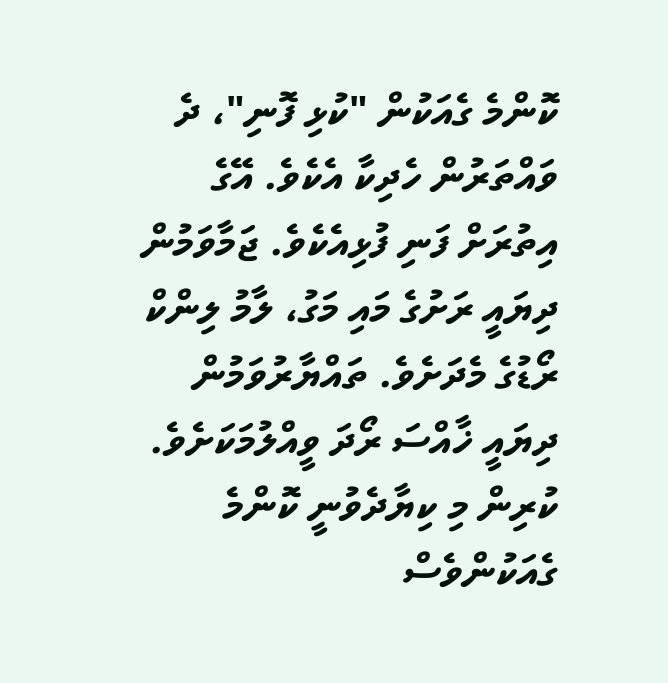ކޮންމެ ގެއަކުން "ކުޅި ފޮނި"، ދެ ވައްތަރުން ހެދިކާ އެކެވެ. އޭގެ އިތުރަށް ފަނި ފުޅިއެކެވެ. ޖަމާވަމުން ދިޔައީ ރަށުގެ މައި މަގު، ލާމު ލިންކް ރޯޑުގެ މެދަށެވެ. ތައްޔާރުވަމުން ދިޔައީ ޚާއްސަ ރޯދަ ވީއްލުމަކަށެވެ. ކުރިން މި ކިޔާދެވުނީ ކޮންމެ ގެއަކުންވެސް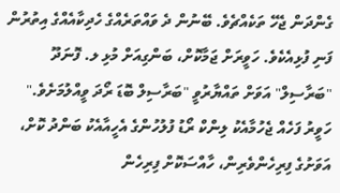ގެންދަން ޖެހޭ ތަކެއްޗެވެ. ބޭނުން ދެ ވައްތަރެއްގެ ހެދިކާއެއްގެ އިތުރުން ފަނި ފުޅިއެކެވެ. ހަވީރަށް ޖަމާކޮށް، ބަންގިއަށް މުޅި ލ. ފޮނަދޫ "ބަރާސިލް" އަވަށް ތައްޔާރުވީ "ބަރާސިލް ބޮޑަ ރޯދަ ވީއްލުމަށެވެ."
ހަވީރު ފަހެއް ޖެހުމާއެކު ލިންކް ރޯޑު ފުލުހުންގެ އެހީއާއެކު ބަންދު ކޮށް، އަވަށުގެ ފިރިހެންވެރިން، ހާއްސަކޮށް ފިރިހެން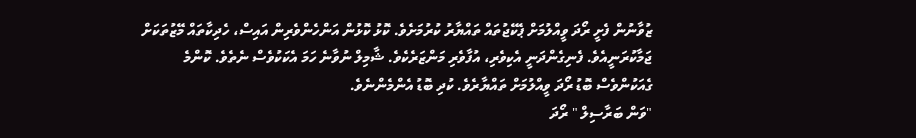ޒުވާނުން ފެށީ ރޯދަ ވީއްލުމަށް ޕެކޭޖުތައް ތައްޔާރު ކުރުމަށެވެ. ކޮޅު ކޮޅުން އަންހެންވެރިން އައިސް، ހެދިކާތައް މޭޒުތަކަށް ޖަމާކުރަނީއެވެ. ފެނިގެންދަނީ އެކިވެރި، އުފާވެރި މަންޒަރެކެވެ. ޝާމިލް ނުވާނެ ހަމަ އެކަކުވެސް ނެތެވެ. ކޮންމެ ގެއަކުންވެސް ބޮޑު ރޯދަ ވީއްލުމަށް ތައްޔާރެވެ. ކުދި ބޮޑު އެންމެންނެވެ.
"ވަން ބަރާސިލް " ރޯދަ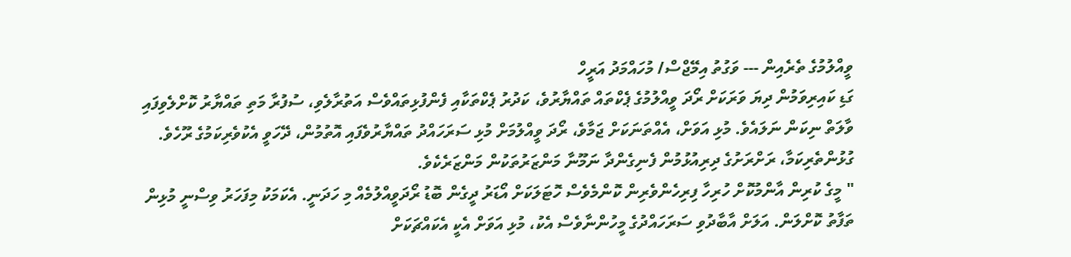ވީއްލުމުގެ ތެރެއިން --- ވަގުތު އިމޭޖްސް/ މުހައްމަދު އަރީހް
ގަޑި ކައިރިވަމުން ދިޔަ ވަރަކަށް ރޯދަ ވީއްލުމުގެ ޕެކްތައް ތައްޔާރުވެ، ކަދުރު ޕެކްތަކާއި ފެންފުޅިތައްވެސް އަތުރާލެވި، ސުފުރާ މަތި ތައްޔާރު ކޮށްލެވިފައި ވާލަތް ނިކަން ނަލައެވެ. މުޅި އަވަށް، އެއްތަނަކަށް ޖަމާވެ، ރޯދަ ވީއްލުމަށް މުޅި ސަރަހައްދު ތައްޔާރުވެފައި އޮތުމުން، ދޭހަވީ އެކުވެރިކަމުގެ ރޫހެވެ. ގުޅުންތެރިކަމާ، ރަށްރަށުގެ ދިރިއުޅުމުން ފެނިގެންދާ ނަމޫނާ މަންޒަރުތަކުން މަންޒަރެކެވެ.
" މީގެ ކުރިން އާންމުކޮށް ހުރިހާ ފިރިހެންވެރިން ކޮންމެވެސް ހޮޓަލަކަށް އޯޑަރު ދީގެން ބޮޑު ރޯދަވީއްލުމެއް މި ހަދަނީ. އެކަމަކު މިފަހަރު ވިސްނީ މުޅިން ތަފާތު ކޮށްލަން. އަލަށް އާބާދުވި ސަރަހައްދުގެ މީހުންނާވެސް އެކު، މުޅި އަވަށް އެކީ އެކައްޗަކަށް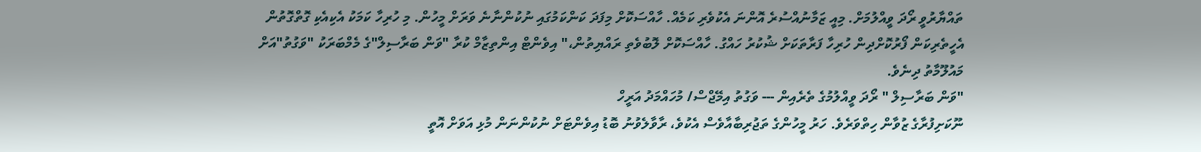ތައްޔާރުވީ ރޯދަ ވީއްލުމަށް. މިއީ ޒަމާނުއްސުރެ އޮންނަ އެކުވެރި ކަމެއް. ހާއްސަކޮށް މިފަދަ ކަންކަމުގައި ނުކުންނާނެ ވަރަށް މީހުން. މި ހުރިހާ ކަމަކު އެކިއެކި ގޮތްގޮތުން އެހީތެރިކަން ފޯރުކޮށްދިން ހުރިހާ ފަރާތަކަށް ޝުކުރު ހައްގު. ހާއްސަކޮށް ލޮބުވެތި ރައްޔިތުން،" އިވެންޓް އިންތިޒާމް ކުރާ "ވަން ބަރާސިލް"ގެ މެމްބަރަކު "ވަގުތު"އަށް މައުލޫމާތު ދިނެވެ.
"ވަން ބަރާސިލް " ރޯދަ ވީއްލުމުގެ ތެރެއިން --- ވަގުތު އިމޭޖްސް/ މުހައްމަދު އަރީހް
ނޫކަށިފުރާގެ ޒުވާން ހިތްވަރެވެ. ހަރު މީހުންގެ ތަޖުރިބާއާވެސް އެކުވެ، ރާވާލެވުނު ބޮޑު އިވެންޓަށް ނުކުންނަން މުޅި އަވަށް އޮތީ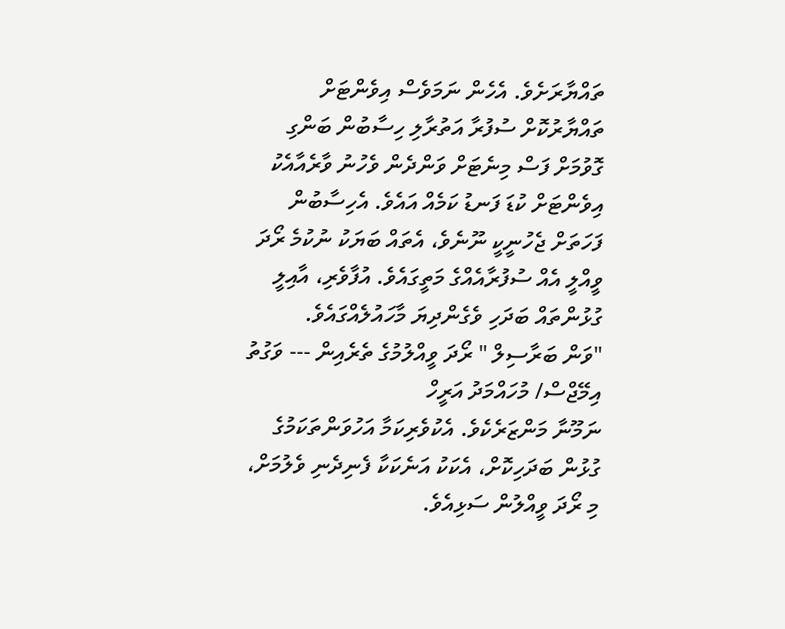ތައްޔާރަށެވެ. އެހެން ނަމަވެސް އިވެންޓަށް ތައްޔާރުކޮށް ސުފުރާ އަތުރާލި ހިސާބުން ބަންގި ގޮވުމަށް ފަސް މިނެޓަށް ވަންދެން ވެހުނު ވާރެއާއެކު އިވެންޓަށް ކުޑަ ފަނޑު ކަމެއް އައެވެ. އެހިސާބުން ފަހަތަށް ޖެހުނީކީ ނޫނެވެ، އެތައް ބަޔަކު ނުކުމެ ރޯދަ ވީއްލީ އެއް ސުފުރާއެއްގެ މަތީގައެވެ. އުފާވެރި، އާއިލީ ގުޅުންތައް ބަދަހި ވެގެންދިޔަ މާހައުލެއްގައެވެ.
"ވަން ބަރާސިލް " ރޯދަ ވީއްލުމުގެ ތެރެއިން --- ވަގުތު އިމޭޖްސް/ މުހައްމަދު އަރީހް
ނަމޫނާ މަންޒަރެކެވެ. އެކުވެރިކަމާ އަހުވަންތަކަމުގެ ގުޅުން ބަދަހިކޮށް، އެކަކު އަނެކަކާ ފެނިދެނި ވެލުމަށް، މި ރޯދަ ވީއްލުން ސަޅިއެވެ.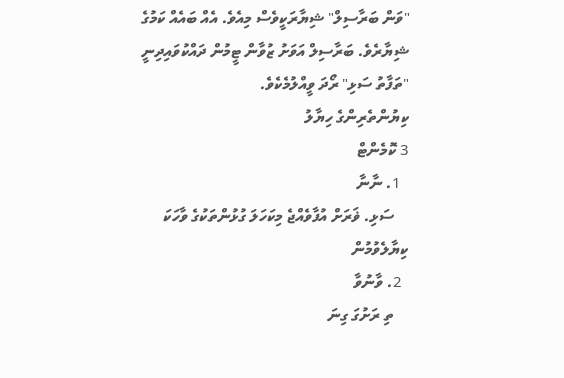"ވަން ބަރާސިލް" ޝިޔާރަކީވެސް މިއެވެ. އެއް ބައެއް ކަމުގެ ޝިޔާރެވެ. ބަރާސިލް އަވަށު ޒުވާން ޓީމުން ދައްކުވައިދިނީ "ތަފާތު ސަޅި" ރޯދަ ވީއްލުމެކެވެ.
ކިޔުންތެރިންގެ ހިޔާލު
3 ކޮމެންޓް
  1. ނާނާ
    ސަޅި. ޥަރަށް އުފާވެއްޖެ މިކަހަލަ ގުޅުންތަކުގެ ވާހަކަ ކިޔާލެވުމުން
  2. ވާނުވާ
    ތި ރަށުގަ ގިނަ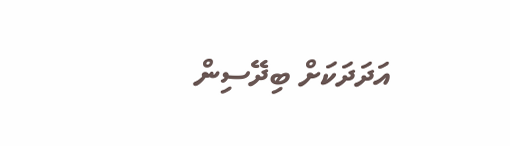އަދަދަކަށް ބިދޭސިން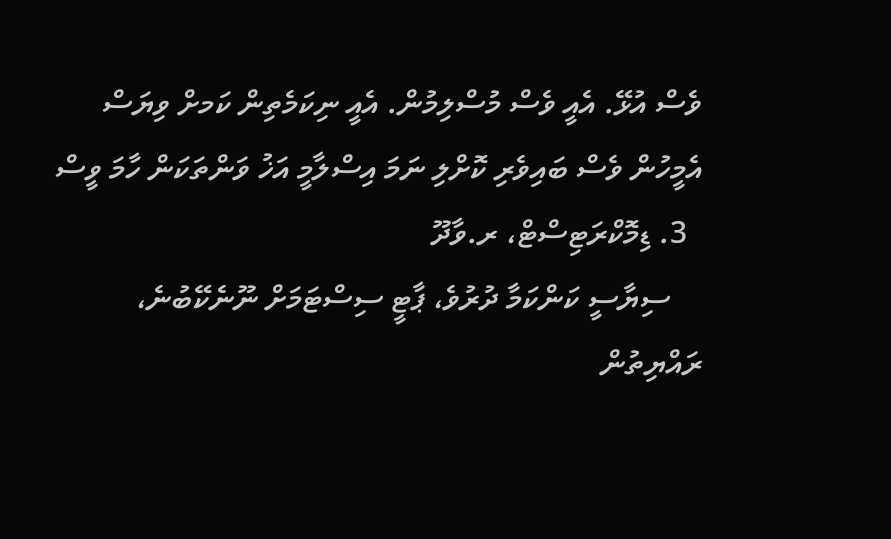ވެސް އުޅޭ. އެއީ ވެސް މުސްލިމުން. އެއީ ނިކަމެތިން ކަމށް ވިޔަސް އެމީހުން ވެސް ބައިވެރި ކޮށްލި ނަމަ އިސްލާމީ އަޚު ވަންތަކަން ހާމަ ވީސް
  3. ޑިމޮކްރަޓިސްޓް، ރ.ވާދޫ
    ސިޔާސީ ކަންކަމާ ދުރުވެ، ޕާޓީ ސިސްޓަމަށް ނޫނެކޭބުނެ، ރައްޔިތުން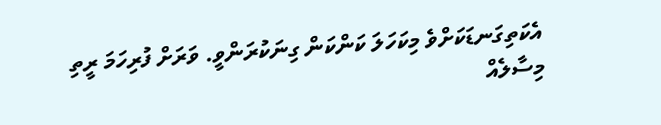އެކަތިގަނޑަކަށްވެ މިކަހަލަ ކަންކަން ގިނަކުރަންވީ. ވަރަށް ފުރިހަމަ ރީތި މިސާލެއް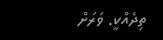ތިދެއްކީ. ވަރަށް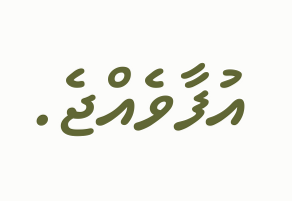އުފާވެއްޖެ.